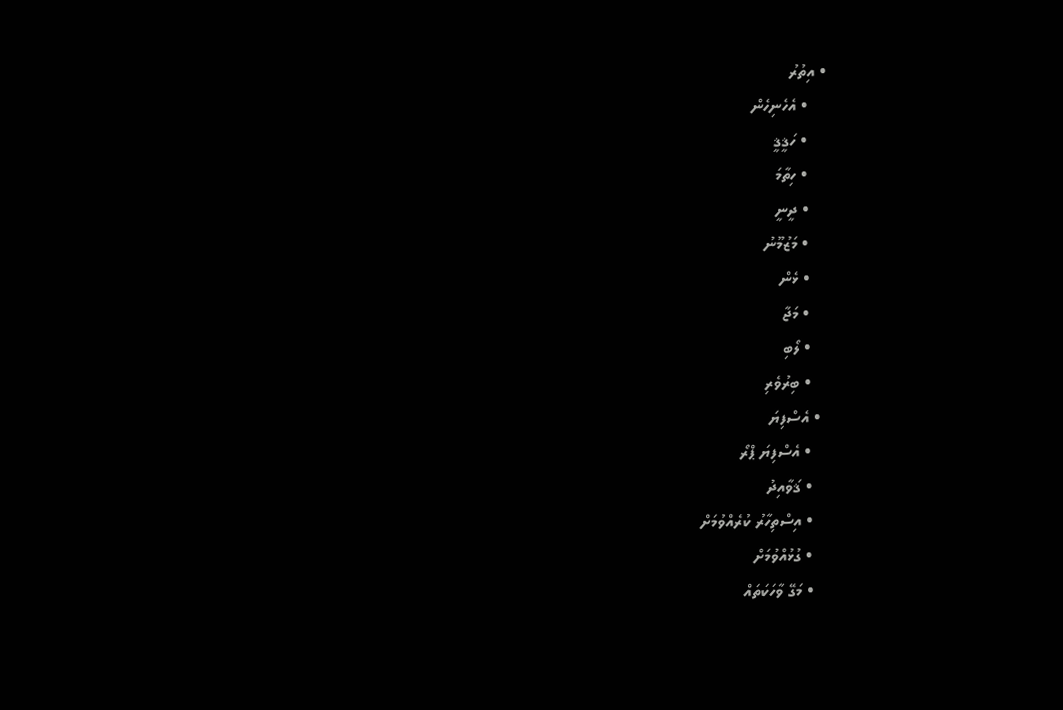• އިތުރު
    • އެހެނިހެން
    • ހަޤީޤީ
    • ހިތާމަ
    • ދީނީ
    • މަޒުމޫނު
    • ޅެން
    • މަޖާ
    • ލޯބި
    • ބިރުވެރި
  • އެސްފިޔަ
    • އެސްފިޔަ ޕްރޯ
    • ޤަވާއިދު
    • އިސްތިހާރު ކުރެއްވުމަށް
    • ގުޅުއްވުމަށް
    • މަގޭ ވާހަކަތައް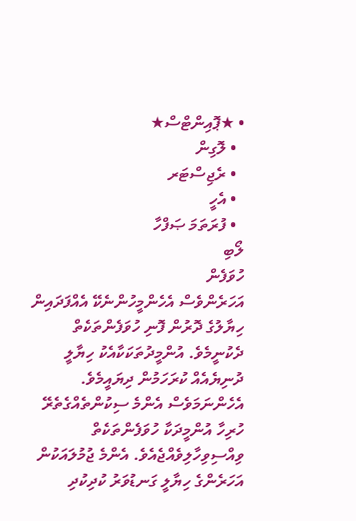• ★ޕޮއިންޓްސް★
  • ލޮގިން
  • ރެޖިސްޓަރ
  • އެހީ
  • ފުރަތަމަ ޞަފްހާ
ލޯބި
ހުވަފެން
އަހަރެންވެސް އެހެންމީހުންނެކޭ އެއްފަދައިން ހިޔާލުގެ ދޮރުން ފޮނި ހުވަފެންތަކެތް ދެކުނީމެވެ. އުންމީދުތަކަކާއެކު ހިޔާލީ ދުނިޔެއެއް ކުރަހަމުން ދިޔައީމެވެ. އެހެންނަމަވެސް އެންމެ ސިކުންތެއްގެތެރޭ ހުރިހާ އުންމީދަކާ ހުވަފެންތަކެތް ވިއްސިވިހާލިވެއްޖެއެވެ. އެންމެ ޖުމުލައަކުން އަހަރެންގެ ހިޔާލީ ގަނޑުވަރު ކުދިކުދި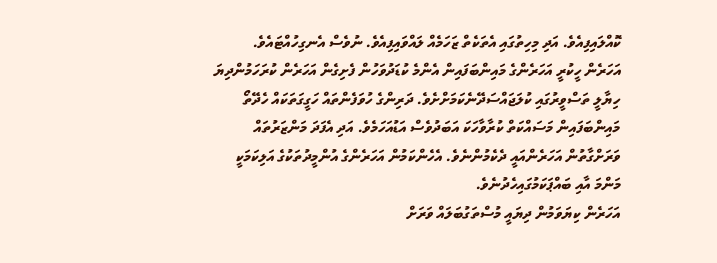ކޮއްލައިފިއެވެ. އަދި މިހިތުގައި އެތަކެތް ޒަހަމެއް ލައްވައިފިއެވެ. ނުވެސް އެނގިހުއްޓައެވެ.
އަހަރެން ހީކުރީ އަހަރެންގެ މައިންބަފައިން އެންމެ ކުޑަދުވަހުން ފެށިގެން އަހަރެން ކުރަހަމުންދިޔަ ހިޔާލީ ތަސްވީރުގައި ކުލަޖައްސަދޭނެކަމަށްށެވެ. ދަރިންގެ ހުވަފެންތައް ހަގީގަތަކައް ހެދޭތޯ މައިންބަފައިން މަސައްކަތް ކުރާވާހަކަ އަބަދުވެސް އަޑުއަހަމެވެ. އަދި އެފަދަ މަންޒަރުތައް ވަރަށްގާތުން އަހަރެންއައީ ދެކެމުންނެވެ. އެހެންކަމުން އަހަރެންގެ އުންމީދުތަކުގެ އަލިކަމަކީ މަންމަ އާއި ބައްޕަކަމުގައިހެދުނެވެ.
އަހަރެން ކިޔަވަމުން ދިޔައީ މުސްތަގުބަލައް ވަރަށް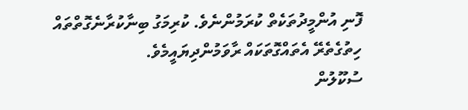ފޮނި އުންމީދުތަކެތް ކުރަމުންނެވެ. ކުރިމަގު ބިނާކުރާނެގޮތްތައް ހިތުގެތެރޭ އެތައްގޮތަކައް ރާވަމުންދިޔައީމެވެ.
ސުކޫލުން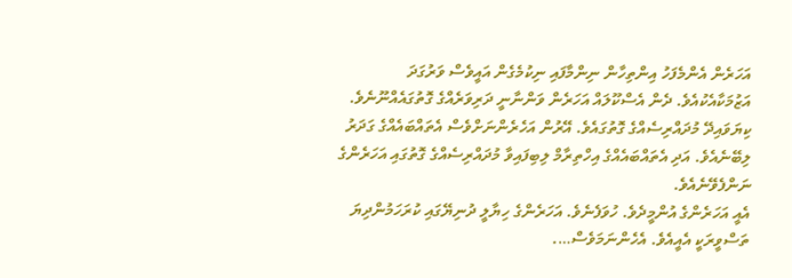އަހަރެން އެންމެފަހު އިންތިހާން ނިންމާފައި ނިކުމެގެން އައީވެސް ވަރުގަދަ އަޒުމަކާއެކުއެވެ. ދެން އެސްކޫލައް އަހަރެން ވަންނާނީ ދަރިވަރެއްގެ ގޮތުގައެއްނޫނެވެ. ކިޔަވައިދޭ މުދައްރިސެއްގެ ގޮތުގައެވެ. އޭރުން އަހެރެންނަށްވެސް އެތައްބައެއްގެ ގަދަރު ލިބޭނެއެވެ. އަދި އެތައްބައެއްގެ އިހްތިރާމް ލިބިފައިވާ މުދައްރިސެއްގެ ގޮތުގައި އަހަރެންގެ ނަންފެވޭނެއެވެ.
އެއީ އަހަރެންގެ އުންމީދެވެ. ހުވަފެނެވެ. އަހަރެންގެ ހިޔާލީ ދުނިޔޭގައި ކުރަހަމުންދިޔަ ތަސްވީރަކީ އެއީއެވެ. އެހެންނަމަވެސް….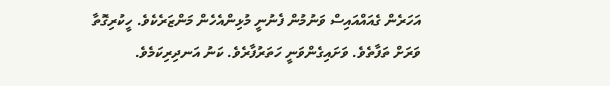އަހަރެން ގެއައްއައިސް ވަނުމުން ފެނުނީ މުޅިންއެހެން މަންޒަރެކެވެ. ހީކުރިގޮތާ ވަރަށް ތަފާތެވެ. ވަށައިގެންވަނީ ހަތަރުފާރެވެ. ކަނު އަނދިރިކަމެވެ.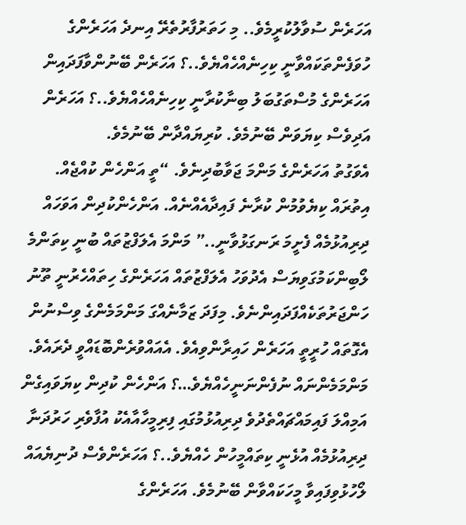އަހަރެން ސުވާލުކުރީމެވެ.. މި ހަތަރުފާރުތެރޭ އިނދެ އަހަރެންގެ ހުވަފެންތަކައްވާނީ ކިހިނެއްހެއްޔެވެ..؟ އަހަރެން ބޭނުންވާފަދައިން އަހަރެންގެ މުސްތަގުބަލު ބިނާކުރާނީ ކިހިނެއްހެއްޔެވެ..؟ އަހަރެން އަދިވެސް ކިޔަވަން ބޭނުމެވެ. ކުރިޔައްދާން ބޭނުމެވެ.
އެވަގުތު އަހަރެންގެ މަންމަ ޖަވާބުދިނެވެ. “ތީ އަންހެން ކުއްޖެއް. އިތުރައް ކިޔެވުމުން ކުރާނެ ފައިދާއެއްނެއް. އަންހެންކުދިން އަވަހައް ދިރިއުޅުމެއް ފެށީމަ ރަނގަޅުވާނީ..” މަންމަ އެލަފްޒުތައް ބުނީ ކިތަންމެ ލޯބިންކަމުގަވިޔަސް އެދުވަހު އެލަފްޒުތައް އަހަރެންގެ ހިތައްހެރުނީ ތޫނު ހަންޖަރުތަކެއްފަދައިންނެވެ. މިފަދަ ޒަމާނެއްގަ މަންމަމެންގެ ވިސްނުން އެގޮތައް ހުރީތީ އަހަރެން ހައިރާންވިއެވެ. އެއައްވުރެންބޮޑައްވީ ދެރައެވެ. މަންމަމެންނައް ނުފެންނަނީހެއްޔެވެ…؟ އަންހެން ކުދިން ކިޔަވައިގެން އަމިއްލަ ފައިމައްޗައްތެދުވެ ދިރިއުޅުމުގައި ފިރިމީހާއާއެކު އުފާވެރި ހަރުދަނާ ދިރިއުޅުމެއް އުޅެނީ ކިތައްމީހުން ހެއްޔެވެ..؟ އަހަރެންވެސް ދުނިޔެއައް ލޯހުޅުވިފައިވާ މީހަކައްވާން ބޭނުމެވެ. އަހަރެންގެ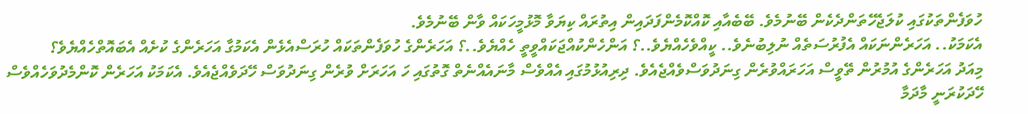ހުވަފެންތަކުގައި ކުލަޖެހޭތަންދެކެން ބޭނުމެވެ. ބޭބެއާއި ކޮއްކޮމެންފަދައިން އިތުރައް ކިޔަވާ މޮޅުމީހަކައް ވާން ބޭނުމެވެ.
އެކަމަކު.. އަހަރެންނަކައް އެފުރުސަތެއް ނުލިބުނެވެ.. ކީއްވެހެއްޔެވެ..؟ އަންހެންކުއްޖަކައްވީތީ ހެއްޔެވެ..؟ އަހަރެންގެ ހުވަފެންތަކައް ހުރަސްއެޅެން އެކަމުގާ އަހަރެންގެ ކުށެއް އެބައޮތްހެއްޔެވެ؟
މިއަދު އަހަރެންގެ އުމުރުން ތޭވީސް އަހަރައްވުރެން ގިނަދުވަސްވެއްޖެއެވެ. ދިރިއުޅުމުގައި އެއްވެސް މާނައެއްނެތް ގޮތުގައި ހަ އަހަރަށް ވުރެން ގިނަދުވަސް ހޭދަވެއްޖެއެވެ. އެކަމަކު އަހަރެން ކޮންމެދުވަހެއްވެސް ހޭދަކުރަނީ މާދަމާ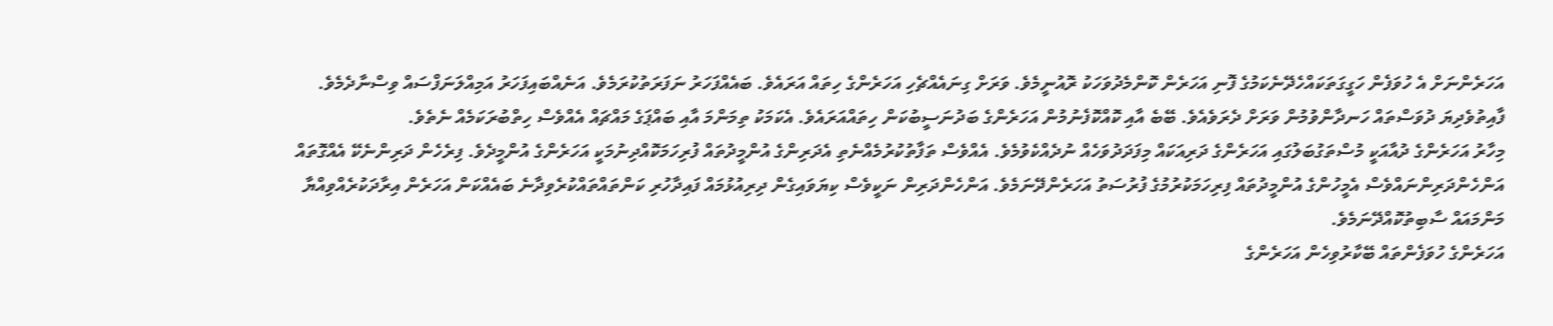އަހަރެންނަށް އެ ހުވަފެން ހަގީގަތަކައްހެދޭނެކަމުގެ ފޮނި އަހަރެން ކޮންމެދުވަހަކު ރޮއުނީމެވެ. ވަރަށް ގިނައެއްޗެހި އަހަރެންގެ ހިތައް އަރައެވެ. ބައެއްފަހަރު ނަފަރަތުކުރަމެވެ. އަނެއްބައިފަހަރު އަމިއްލަނަފްސައް ވިސްނާދެމެވެ.
ފާއިތުވެދިޔަ ދުވަސްތައް ހަނދާންވުމުން ވަރަށް ދެރަވެއެވެ. ބޭބެ އާއި ކޮއްކޮފެނުމުން އަހަރެންގެ ބަދުނަސީބުކަން ހިތައްއަރައެވެ. އެކަމަކު ތިމަންމަ އާއި ބައްޕަގެ މައްޗައް އެއްވެސް ހިތްބުރަކަމެއް ނެތެވެ.
މިހާރު އަހަރެންގެ ދުއާއަކީ މުސްތަގުބަލުގައި އަހަރެންގެ ދަރިއަކައް މިފަދަދުވަހެއް ނުދެއްކެވުމެވެ. އެއްވެސް ތަފާތުކުރުމެއްނެތި އެދަރިންގެ އުންމީދުތައް ފުރިހަމަކޮއްދިނުމަކީ އަހަރެންގެ އުންމީދެވެ. ފިރެހެން ދަރިންނެކޭ އެއްގޮތައް އަންހެންދަރިންނައްވެސް އެމީހުންގެ އުންމީދުތައް ފިރިހަމަކުރުމުގެ ފުރުސަތު އަހަރެންދޭނަމެވެ. އަންހެންދަރިން ނަކީވެސް ކިޔަވައިގެން ދިރިއުޅުމައް ފައިދާހުރި ކަންތައްތައްކުރެވިދާނެ ބައެއްކަން އަހަރެން އިރާދަކުރެއްވިއްޔާ މަންމައައް ސާބިތުކޮއްދޭނަމެވެ.
އަހަރެންގެ ހުވަފެންތައް ބޭކާރުވިހެން އަހަރެންގެ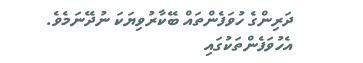ދަރިންގެ ހުވަފެންތައް ބޭކާރުވިޔަކަ ނުދޭނަމެވެ. އެހުވަފެންތަކުގައި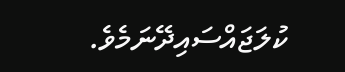ކުލަޖައްސައިދޭނަމެވެ.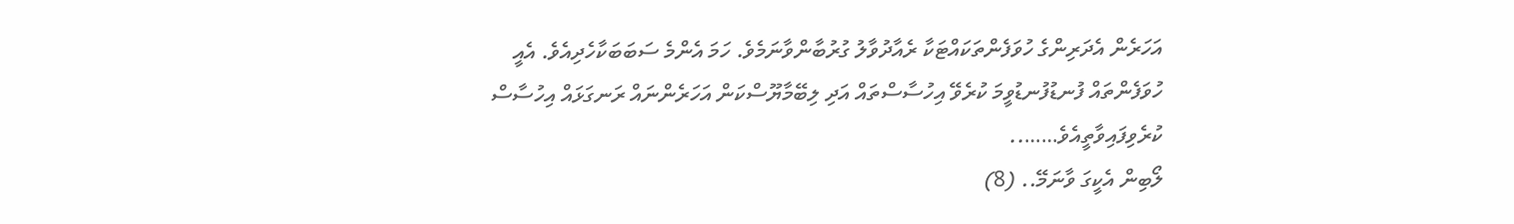އަހަރެން އެދަރިންގެ ހުވަފެންތަކައްޓަކާ ރެއާދުވާލު ގުރުބާންވާނަމެވެ. ހަމަ އެންމެ ސަބަބަކާހެދިއެވެ. އެއީ ހުވަފެންތައް ފުނޑުފުނޑުވީމަ ކުރެވޭ އިހުސާސްތައް އަދި ލިބޭމާޔޫސްކަން އަހަރެންނައް ރަނގަޅައް އިހުސާސް ކުރެވިފައިވާތީއެވެ……..
ލޯބިން އެކީގަ ވާނަމޭ.. (8)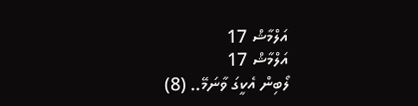އަލްމާޝް 17
އަލްމާޝް 17
ލޯބިން އެކީގަ ވާނަމޭ.. (8)